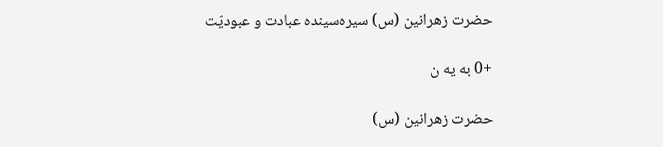حضرت زهرانین (س) سیره‌سینده عبادت و عبودیّت

+0 به یه ن

حضرت زهرانین (س)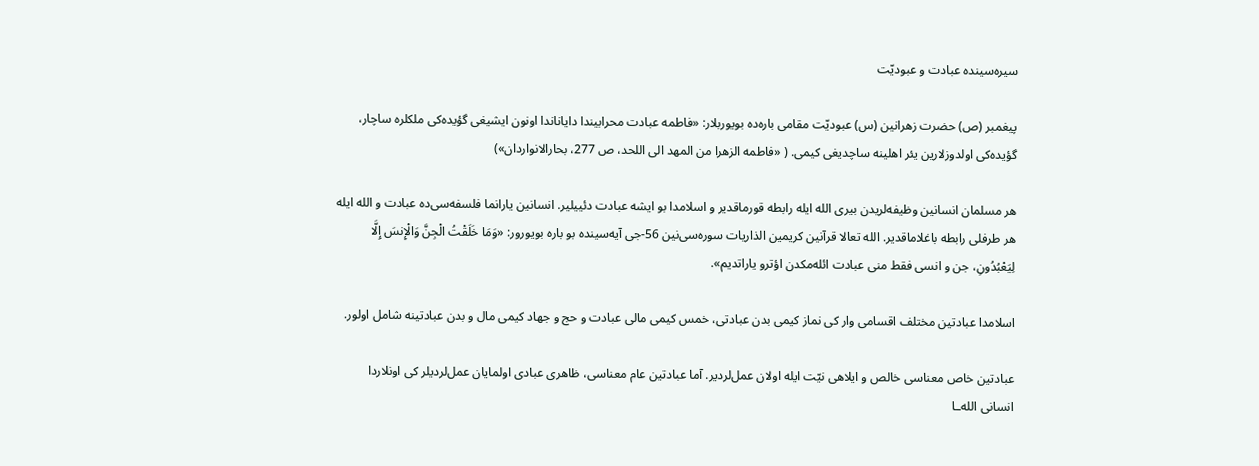سیره‌سینده عبادت و عبودیّت

پیغمبر (ص) حضرت زهرانین (س) عبودیّت مقامی باره‌ده بویوربلار: «فاطمه عبادت محرابیندا دایاناندا اونون ایشیغی گؤیده‌كی ملكلره ساچار، گؤیده‌كی اولدوزلارین یئر اهلینه ساچدیغی كیمی. ( «فاطمه الزهرا من المهد الی اللحد، ص 277، بحارالانواردان»)

هر مسلمان انسانین وظیفه‌لریدن بیری الله ایله رابطه قورماقدیر و اسلامدا بو ایشه عبادت دئییلیر. انسانین یارانما فلسفه‌سی‌ده عبادت و الله ایله هر طرفلی رابطه باغلاماقدیر. الله تعالا قرآنین كریمین الذاریات سوره‌سی‌نین 56-جی آیه‌سینده بو باره بویورور: «وَمَا خَلَقْتُ الْجِنَّ وَالْإِنسَ إِلَّا لِیَعْبُدُونِ، جن و انسی فقط منی عبادت ائله‌مكدن اؤترو یاراتدیم».

اسلامدا عبادتین مختلف اقسامی وار كی نماز كیمی بدن عبادتی، خمس كیمی مالی عبادت و حج و جهاد كیمی مال و بدن عبادتینه شامل اولور.

عبادتین خاص معناسی خالص و ایلاهی نیّت ایله اولان عمل‌لردیر. آما عبادتین عام معناسی، ظاهری عبادی اولمایان عمل‌لردیلر كی اونلاردا انسانی الله‌ـا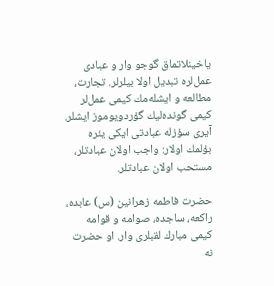یاخینلاتماق گوجو وار و عبادی عمل‌لره تبدیل اولا بیلرلر. تجارت، مطالعه و ایشله‌مك كیمی عمل‌لر كیمی گونده‌لیك گؤردویوموز ایشلر. آیری سؤزله عبادتی ایكی یئره بؤلمك اولار: واجب اولان عبادتلر، مستحب اولان عبادتلر.

حضرت فاطمه زهرانین (س) عابده، راكعه، ساجده، صوامه و قوامه كیمی مبارك لقبلری وار. او حضرت نه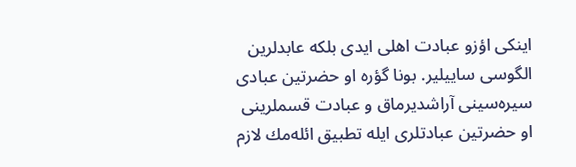اینكی اؤزو عبادت اهلی ایدی بلكه عابدلرین الگوسی ساییلیر. بونا گؤره او حضرتین عبادی سیره‌سینی آراشدیرماق و عبادت قسملرینی او حضرتین عبادتلری ایله تطبیق ائله‌مك لازم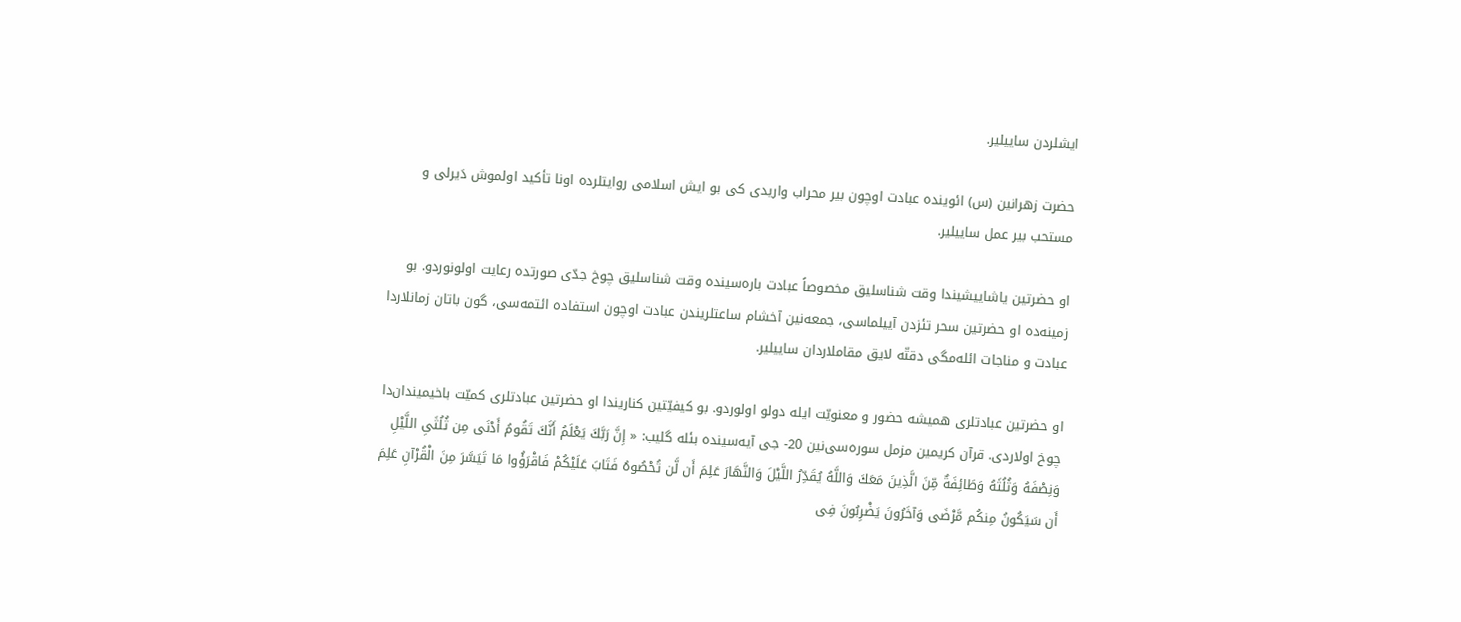ایشلردن ساییلیر.

حضرت زهرانین (س) ائوینده عبادت اوچون بیر محراب واریدی كی بو ایش اسلامی روایتلرده اونا تأكید اولموش دَیرلی و مستحب بیر عمل ساییلیر.

او حضرتین یاشاییشیندا وقت شناسلیق مخصوصاً عبادت باره‌سینده وقت شناسلیق چوخ جدّی صورتده رعایت اولونوردو. بو زمینه‌ده او حضرتین سحر تئزدن آییلماسی، جمعه‌نین آخشام ساعتلریندن عبادت اوچون استفاده ائتمه‌سی، گون باتان زمانلاردا عبادت و مناجات ائله‌مگی دقتّه لایق مقاملاردان ساییلیر.

او حضرتین عبادتلری همیشه حضور و معنویّت ایله دولو اولوردو. بو كیفیّتین كناریندا او حضرتین عبادتلری كمیّت باخیمیندان‌دا چوخ اولاردی. قرآن كریمین مزمل سوره‌سی‌نین 20- جی آیه‌سینده بئله گلیب: « إِنَّ رَبَّكَ یَعْلَمُ أَنَّكَ تَقُومُ أَدْنَى مِن ثُلُثَیِ اللَّیْلِ وَنِصْفَهُ وَثُلُثَهُ وَطَائِفَةٌ مِّنَ الَّذِینَ مَعَكَ وَاللَّهُ یُقَدِّرُ اللَّیْلَ وَالنَّهَارَ عَلِمَ أَن لَّن تُحْصُوهُ فَتَابَ عَلَیْكُمْ فَاقْرَؤُوا مَا تَیَسَّرَ مِنَ الْقُرْآنِ عَلِمَ أَن سَیَكُونُ مِنكُم مَّرْضَى وَآخَرُونَ یَضْرِبُونَ فِی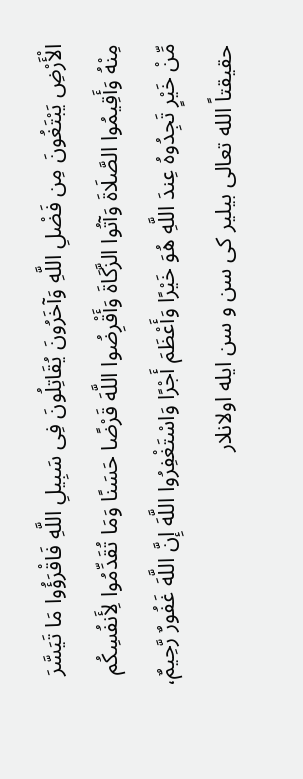الْأَرْضِ یَبْتَغُونَ مِن فَضْلِ اللَّهِ وَآخَرُونَ یُقَاتِلُونَ فِی سَبِیلِ اللَّهِ فَاقْرَؤُوا مَا تَیَسَّرَ مِنْهُ وَأَقِیمُوا الصَّلَاةَ وَآتُوا الزَّكَاةَ وَأَقْرِضُوا اللَّهَ قَرْضًا حَسَنًا وَمَا تُقَدِّمُوا لِأَنفُسِكُم مِّنْ خَیْرٍ تَجِدُوهُ عِندَ اللَّهِ هُوَ خَیْرًا وَأَعْظَمَ أَجْرًا وَاسْتَغْفِرُوا اللَّهَ إِنَّ اللَّهَ غَفُورٌ رَّحِیمٌ، حقیقتاً الله تعالی بیلیر كی سن و سن ایله اولانلار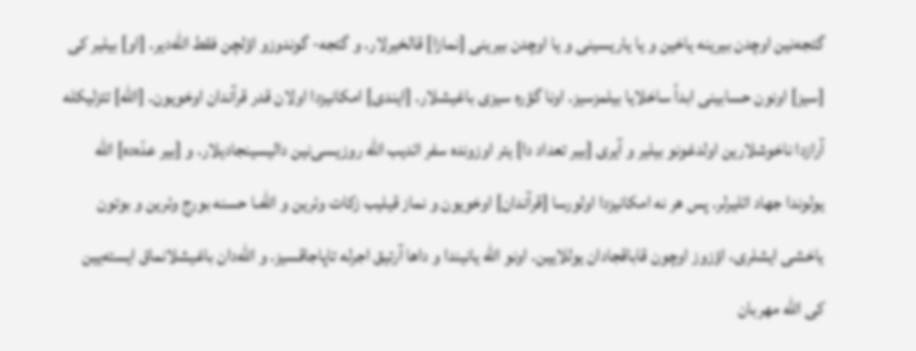گئجه‌نین اوچدن بیرینه یاخین و یا یاریسینی و یا اوچدن بیرینی [نمازا] قالخیرلار. و گئجه- گوندوزو اؤلچن فقط الله‌دیر. [او] بیلیر كی [سیز] اونون حسابینی ابداً ساخلایا بیلمزسیز‌. اونا گؤره سیزی باغیشلار. [ایندی] امكانیزدا اولان قدر قرآندان اوخویون. [الله] تئزلیكله آرازدا ناخوشلارین اولدغونو بیلیر و آیری [بیر تعداد دا] یئر اوزونده سفر ائدیب الله روزیسی‌نین دالیسینجادیلار. و [بیر عدّه‌ده] الله یولوندا جهاد ائلیرلر. پس هر نه امكانیزدا اولورسا [قرآندان] اوخویون و نماز قیلیب زكات وئرین و الله‌ـا حسنه بورج وئرین و بوتون یاخشی ایشلری، اؤزوز اوچون قاباقجادان یوللایین. اونو الله یانیندا و داها آرتیق اجرله تاپاجاقسیز. و الله‌دان باغیشلانماق ایسته‌یین كی الله مهربان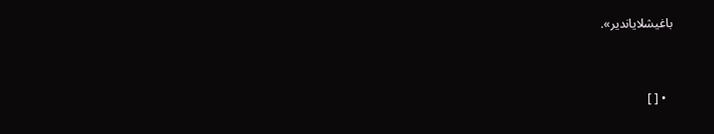باغیشلایاندیر».



  • [ ]